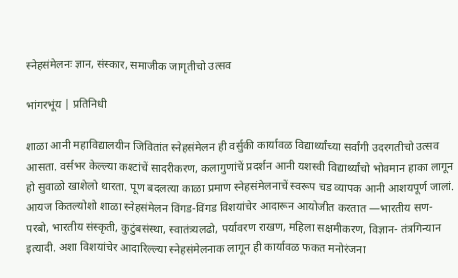स्नेहसंमेलनः ज्ञान, संस्कार, समाजीक जागृतीचो उत्सव

भांगरभूंय | प्रतिनिधी

शाळा आनी महाविद्यालयीन जिवितांत स्नेहसंमेलन ही वर्सुकी कार्यावळ विद्यार्थ्यांच्या सर्वांगी उदरगतीचो उत्सव आसता. वर्सभर केल्ल्या कश्टांचें सादरीकरण, कलागुणांचें प्रदर्शन आनी यशस्वी विद्यार्थ्यांचो भोवमान हाका लागून हो सुवाळो खाशेलो थारता. पूण बदलत्या काळा प्रमाण स्नेहसंमेलनाचें स्वरूप चड व्यापक आनी आशयपूर्ण जालां.
आयज कितल्योशो शाळा स्नेहसंमेलन विंगड-विंगड विशयांचेर आदारून आयोजीत करतात —भारतीय सण- परबो, भारतीय संस्कृती, कुटुंबसंस्था, स्वातंत्र्यलढो, पर्यावरण राखण, महिला सक्षमीकरण, विज्ञान- तंत्रगिन्यान इत्यादी. अशा विशयांचेर आदारिल्ल्या स्नेहसंमेलनाक लागून ही कार्यावळ फकत मनोरंजना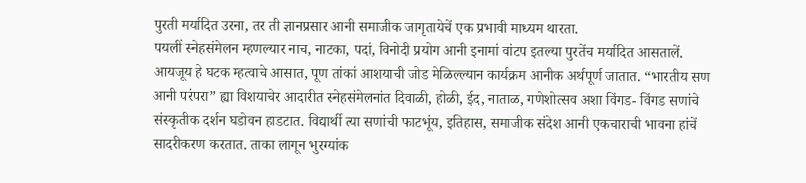पुरती मर्यादित उरना, तर ती ज्ञानप्रसार आनी समाजीक जागृतायेचें एक प्रभावी माध्यम थारता.
पयलीं स्नेहसंमेलन म्हणल्यार नाच, नाटका, पदां, विनोदी प्रयोग आनी इनामां वांटप इतल्या पुरतेंच मर्यादित आसतालें. आयजूय हे घटक म्हत्वाचे आसात, पूण तांकां आशयाची जोड मेळिल्ल्यान कार्यक्रम आनीक अर्थपूर्ण जातात. “भारतीय सण आनी परंपरा” ह्या विशयाचेर आदारीत स्नेहसंमेलनांत दिवाळी, होळी, ईद, नाताळ, गणेशोत्सव अशा विंगड- विंगड सणांचे संस्कृतीक दर्शन घडोवन हाडटात. विद्यार्थी त्या सणांची फाटभूंय, इतिहास, समाजीक संदेश आनी एकचाराची भावना हांचें सादरीकरण करतात. ताका लागून भुरग्यांक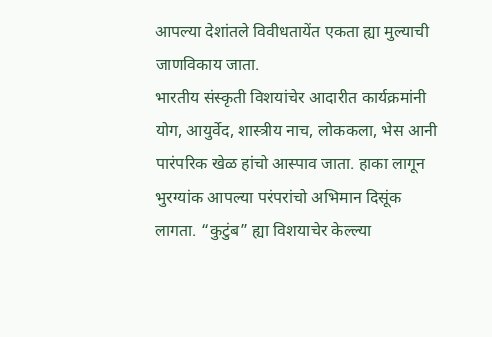आपल्या देशांतले विवीधतायेंत एकता ह्या मुल्याची जाणविकाय जाता.
भारतीय संस्कृती विशयांचेर आदारीत कार्यक्रमांनी योग, आयुर्वेद, शास्त्रीय नाच, लोककला, भेस आनी पारंपरिक खेळ हांचो आस्पाव जाता. हाका लागून भुरग्यांक आपल्या परंपरांचो अभिमान दिसूंक लागता. “कुटुंब” ह्या विशयाचेर केल्ल्या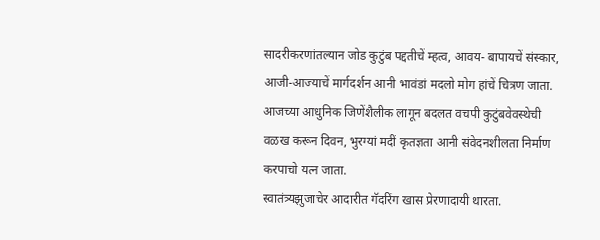सादरीकरणांतल्यान जोड कुटुंब पद्दतीचें म्हत्व, आवय- बापायचें संस्कार, आजी-आज्याचें मार्गदर्शन आनी भावंडां मदलो मोग हांचें चित्रण जाता. आजच्या आधुनिक जिणेंशैलीक लागून बदलत वचपी कुटुंबवेवस्थेची वळख करून दिवन, भुरग्यां मदीं कृतज्ञता आनी संवेदनशीलता निर्माण करपाचो यत्न जाता.
स्वातंत्र्यझुजाचेर आदारीत गॅदरिंग खास प्रेरणादायी थारता.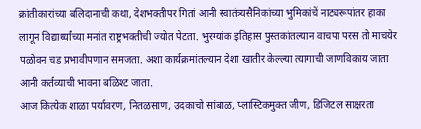क्रांतीकारांच्या बलिदानाची कथा, देशभक्तीपर गितां आनी स्वातंत्र्यसैनिकांच्या भुमिकांचें नाट्यरूपांतर हाका लागून विद्यार्थ्यांच्या मनांत राष्ट्रभक्तीची ज्योत पेटता. भुरग्यांक इतिहास पुस्तकांतल्यान वाचपा परस तो माचयेर पळोवन चड प्रभावीपणान समजता. अशा कार्यक्रमांतल्यान देशा खातीर केल्ल्या त्यागाची जाणविकाय जाता आनी कर्तव्याची भावना बळिश्ट जाता.
आज कित्येक शाळा पर्यावरण, नितळसाण, उदकाचो सांबाळ, प्लास्टिकमुक्त जीण, डिजिटल साक्षरता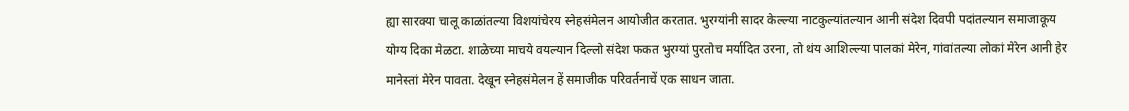ह्या सारक्या चालू काळांतल्या विशयांचेरय स्नेहसंमेलन आयोजीत करतात. भुरग्यांनी सादर केल्ल्या नाटकुल्यांतल्यान आनी संदेश दिवपी पदांतल्यान समाजाकूय योग्य दिका मेळटा. शाळेच्या माचये वयल्यान दिल्लो संदेश फकत भुरग्यां पुरतोच मर्यादित उरना, तो थंय आशिल्ल्या पालकां मेरेन, गांवांतल्या लोकां मेरेन आनी हेर मानेस्तां मेरेन पावता. देखून स्नेहसंमेलन हें समाजीक परिवर्तनाचें एक साधन जाता.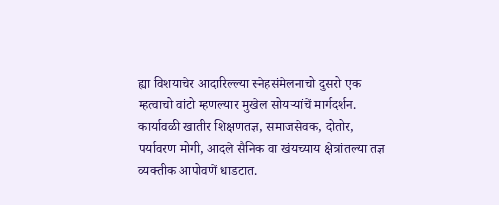ह्या विशयाचेर आदारिल्ल्या स्नेहसंमेलनाचो दुसरो एक म्हत्वाचो वांटो म्हणल्यार मुखेल सोयऱ्यांचें मार्गदर्शन. कार्यावळी खातीर शिक्षणतज्ञ, समाजसेवक, दोतोर, पर्यावरण मोगी, आदले सैनिक वा खंयच्याय क्षेत्रांतल्या तज्ञ व्यक्तीक आपोवणें धाडटात.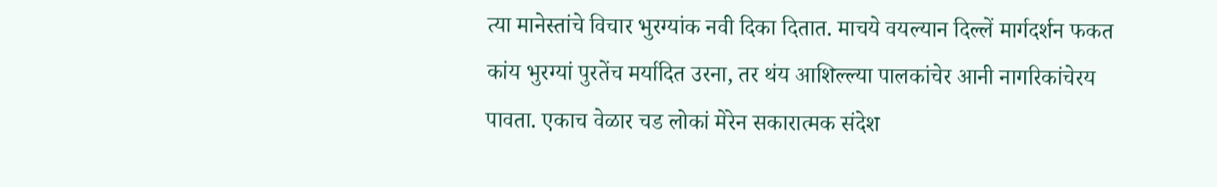त्या मानेस्तांचे विचार भुरग्यांक नवी दिका दितात. माचये वयल्यान दिल्लें मार्गदर्शन फकत कांय भुरग्यां पुरतेंच मर्यादित उरना, तर थंय आशिल्ल्या पालकांचेर आनी नागरिकांचेरय पावता. एकाच वेळार चड लोकां मेरेन सकारात्मक संदेश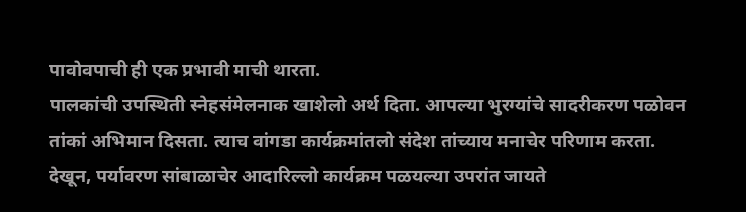पावोवपाची ही एक प्रभावी माची थारता.
पालकांची उपस्थिती स्नेहसंमेलनाक खाशेलो अर्थ दिता. आपल्या भुरग्यांचे सादरीकरण पळोवन तांकां अभिमान दिसता. त्याच वांगडा कार्यक्रमांतलो संदेश तांच्याय मनाचेर परिणाम करता. देखून, पर्यावरण सांबाळाचेर आदारिल्लो कार्यक्रम पळयल्या उपरांत जायते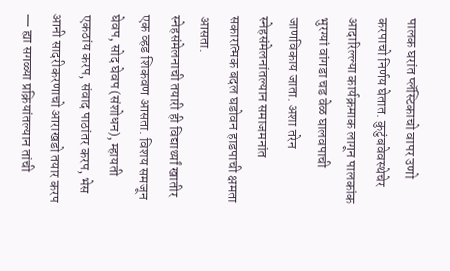पालक घरांत प्लॅस्टिकाचो वापर उणो करपाचो निर्णय घेतात. कुटुंबवेवस्थेचेर आदारिल्ल्या कार्यक्रमाक लागून पालकांक भुरग्यां वांगडा चड वेळ घालवपाची जाणविकाय जाता. अशा तरेन स्नेहसंमेलनांतल्यान समाजमनांत सकारात्मक बदल घडोवन हाडपाची क्षमता आसता.
स्नेहसंमेलनाची तयारी ही विद्यार्थ्यां खातीर एक व्हड शिकवण आसता. विशय समजून घेवप, सोद घेवप (संशोधन), म्हायती एकठांय करप, संवाद पाठांतर करप, भेस आनी सादरीकरणाचो आराखडो तयार करप — ह्या सगळ्या प्रक्रियांतल्यान तांची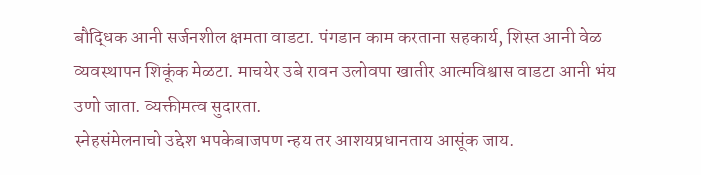बौद्धिक आनी सर्जनशील क्षमता वाडटा. पंगडान काम करताना सहकार्य, शिस्त आनी वेळ व्यवस्थापन शिकूंक मेळटा. माचयेर उबे रावन उलोवपा खातीर आत्मविश्वास वाडटा आनी भंय उणो जाता. व्यक्तीमत्व सुदारता.
स्नेहसंमेलनाचो उद्देश भपकेबाजपण न्हय तर आशयप्रधानताय आसूंक जाय.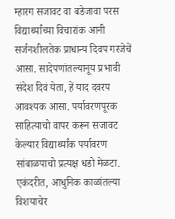म्हारग सजावट वा बडेजावा परस विद्यार्थ्यांच्या विचारांक आनी सर्जनशीलतेक प्राधान्य दिवप गरजेचें आसा. सादेपणांतल्यानूय प्रभावी संदेश दिवं येता, हें याद दवरप आवश्यक आसा. पर्यावरणपूरक साहित्याचो वापर करून सजावट केल्यार विद्यार्थ्यांक पर्यावरण सांबाळपाचो प्रत्यक्ष धडो मेळटा.
एकंदरीत, आधुनिक काळांतल्या विशयाचेर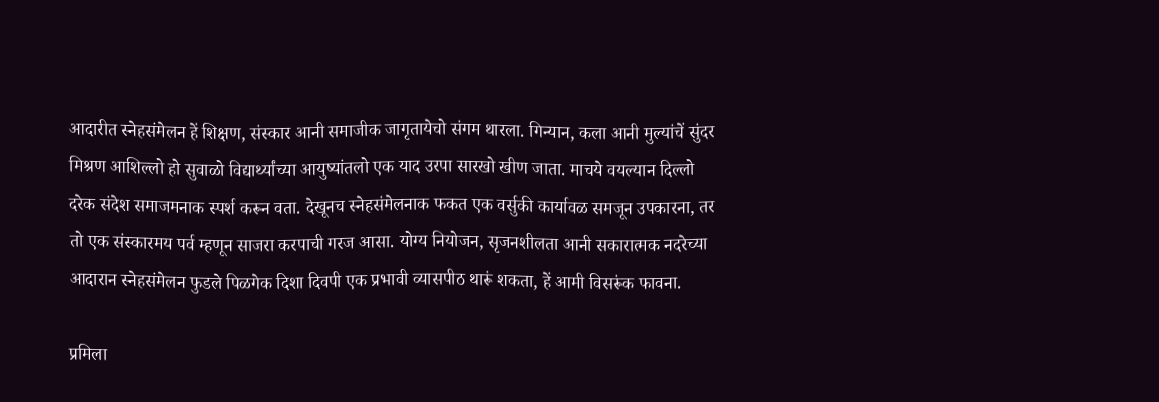आदारीत स्नेहसंमेलन हें शिक्षण, संस्कार आनी समाजीक जागृतायेचो संगम थारला. गिन्यान, कला आनी मुल्यांचें सुंदर मिश्रण आशिल्लो हो सुवाळो विद्यार्थ्यांच्या आयुष्यांतलो एक याद उरपा सारखो खीण जाता. माचये वयल्यान दिल्लो दरेक संदेश समाजमनाक स्पर्श करून वता. देखूनच स्नेहसंमेलनाक फकत एक वर्सुकी कार्यावळ समजून उपकारना, तर तो एक संस्कारमय पर्व म्हणून साजरा करपाची गरज आसा. योग्य नियोजन, सृजनशीलता आनी सकारात्मक नदरेच्या आदारान स्नेहसंमेलन फुडले पिळगेक दिशा दिवपी एक प्रभावी व्यासपीठ थारूं शकता, हें आमी विसरूंक फावना.

प्रमिला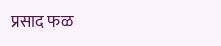प्रसाद फळ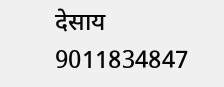देसाय
9011834847